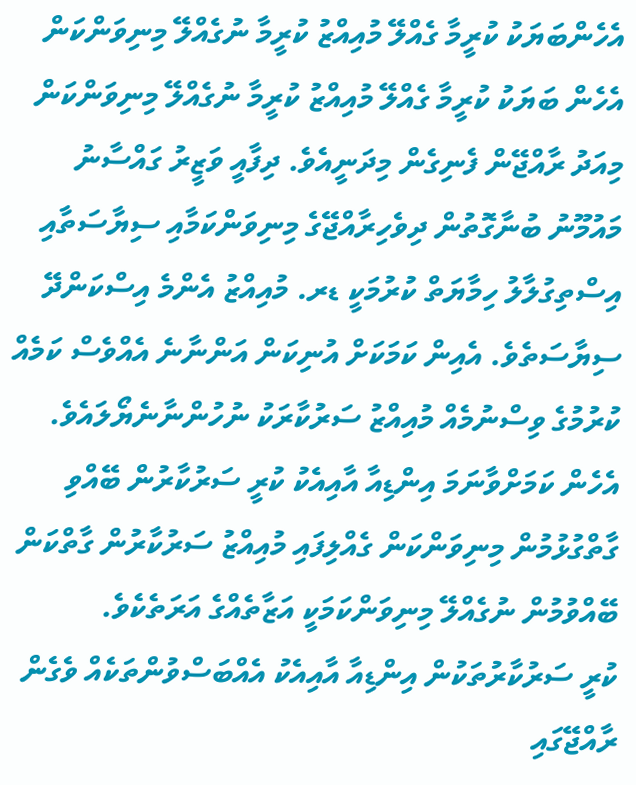އެހެންބަޔަކު ކުރީމާ ގެއްލޭ މުއިއްޒު ކުރީމާ ނުގެއްލޭ މިނިވަންކަން
އެހެން ބަޔަކު ކުރީމާ ގެއްލޭ މުއިއްޒު ކުރީމާ ނުގެއްލޭ މިނިވަންކަން މިއަދު ރާއްޖޭން ފެނިގެން މިދަނީއެވެ. ދިފާއީ ވަޒީރު ގައްސާނު މައުމޫނު ބުނާގޮތުން ދިވެހިރާއްޖޭގެ މިނިވަންކަމާއި ސިޔާސަތާއި އިސްތިގުލާލު ހިމާޔަތް ކުރުމަކީ ޑރ. މުއިއްޒު އެންމެ އިސްކަންދޭ ސިޔާސަތެވެ. އެއިން ކަމަކަށް އުނިކަން އަންނާނެ އެއްވެސް ކަމެއް ކުރުމުގެ ވިސްނުމެއް މުއިއްޒު ސަރުކާރަކު ނުހުންނާނެޔޯލައެވެ. އެހެން ކަމަށްވާނަމަ އިންޑިއާ އާއިއެކު ކުރީ ސަރުކާރުން ބޭއްވި ގާތްގުޅުމުން މިނިވަންކަން ގެއްލިފައި މުއިއްޒު ސަރުކާރުން ގާތްކަން ބޭއްވުމުން ނުގެއްލޭ މިނިވަންކަމަކީ އަޒާތެއްގެ އަރަތެކެވެ.
ކުރީ ސަރުކާރުތަކުން އިންޑިއާ އާއިއެކު އެއްބަސްވުންތަކެއް ވެގެން ރާއްޖޭގައި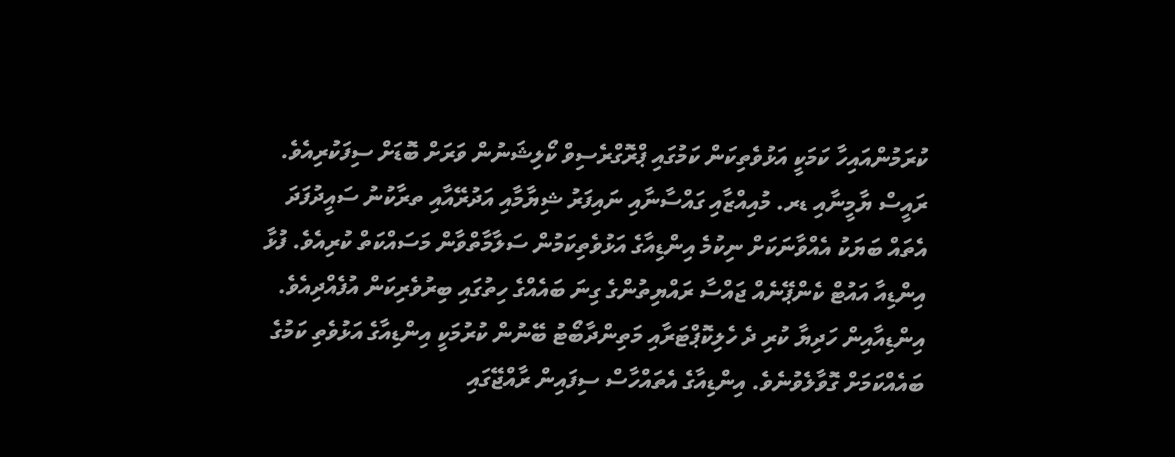ކުރަމުންއައިހާ ކަމަކީ އަޅުވެތިކަން ކަމުގައި ޕްރޮގްރެސިވް ކޯލިޝަނުން ވަރަށް ބޮޑަށް ސިފަކުރިއެވެ. ރައީސް ޔާމީނާއި ޑރ. މުއިއްޒާއި ގައްސާނާއި ނައިފަރު ޝިޔާމާއި އަދުރޭއާއި ތރާކުނު ސައީދުފަދަ އެތައް ބަޔަކު އެއްވާނަކަށް ނިކުމެ އިންޑިއާގެ އަޅުވެތިކަމުން ސަލާމާތްވާން މަސައްކަތް ކުރިއެވެ. ފުޅާ އިންޑިއާ އައުޓް ކެންޕޭނެއް ޖައްސާ ރައްޔިތުންގެ ގިނަ ބައެއްގެ ހިތުގައި ބިރުވެރިކަން އުފެއްދިއެވެ.
އިންޑިއާއިން ހަދިޔާ ކުރި ދެ ހެލިކޮޕްޓަރާއި މަތިންދާބޯޓު ބޭނުން ކުރުމަކީ އިންޑިއާގެ އަޅުވެތި ކަމުގެ ބައެއްކަމަށް ގޮވާލެވުނެވެ. އިންޑިއާގެ އެތައްހާސް ސިފައިން ރާއްޖޭގައި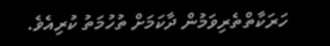ހަރަކާތްތެރިވަމުން ދާކަމަށް ތުހުމަތު ކުރިއެވެ.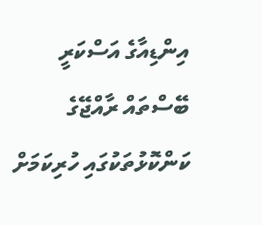އިންޑިއާގެ އަސްކަރީ ބޭސްތައް ރާއްޖޭގެ ކަންކޮޅުތަކުގައި ހުރިކަމަށް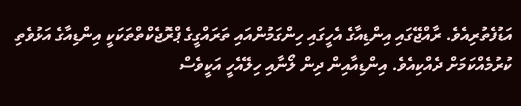އަޑުފެތުރިއެވެ. ރާއްޖޭގައި އިންޑިއާގެ އެހީގައި ހިންގަމުންއައި ތަރައްގީގެ ޕްރޮޖެކްތްތަކަކީ އިންޑިއާގެ އަޅުވެތި ކުރުމެއްކަމަށް ދެއްކިއެވެ. އިންޑިއާއިން ދިން ލޯނާއި ހިލޭއެހީ އަކީވެސް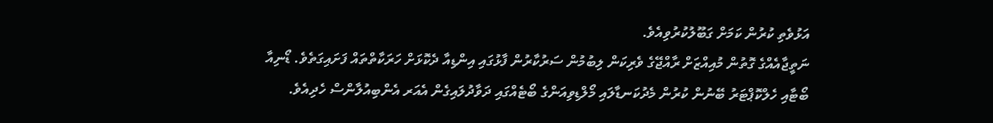އަޅުވެތި ކުރުން ކަމަށް ގަބޫލުކުރުވިއެވެ.
ނަތީޖާއެއްގެ ގޮތުން މުއިއްޒަށް ރާއްޖޭގެ ވެރިކަން ލިބުމުން ސަރުކާރުން ފާޅުގައި އިންޑިއާ ދެކޮޅަށް ހަރަކާތްތައް ފަށައިގަތެވެ. ޑޯނިއާ ބޯޓާއި ހެލްކޮޕްޓަރު ބޭނުން ކުރުން މެދުކަނޑާލައި މޯލްޑިވިއަންގެ ބޯޓެއްގައި ދަވާދުލައިގެން އެއަރ އެންބިއުލާންސް ހެދިއެވެ.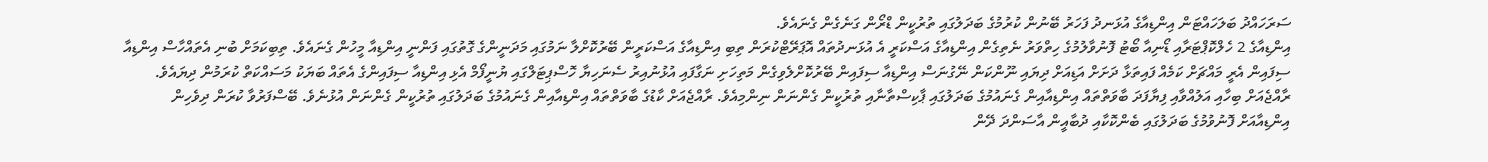ސަރަހައްދު ބަލަހައްޓަން އިންޑިއާގެ އުޅަނދު ފަހަރު ބޭނުން ކުރުމުގެ ބަދަލުގައި ތުރުކީން ޑްރޯން ގަނެގެން ގެނައެވެ.
އިންޑިއާގެ 2 ހެލްކޮޕްޓަރާއި ޑޯނިއާ ބޯޓު ފޮނުވާލުމުގެ ހިތްވަރު ނެތިގެން އިންޑިއާގެ އަސްކަރީ އެ އުޅަނދުތައް އޮޕަރޭޓްކުރަން ތިބި އިންޑިއާގެ އަސްކަރީން ބޭރުކޮށްލާ ނަމުގައި މަދަނީންގެ ގޮތުގައި ފަންނީ އިންޑިއާ މީހުން ގެނައެވެ. ތިބިކަމަށް ބުނި އެތައްހާސް އިންޑިއާ ސިފައިން އެރީ މައްޗަށް ކަމެއް ފައިތަޅާ ދަށަށް އަޑިއަށް ދިޔައި ނޫންކަން ނޭގުނަސް އިންޑިއާ ސިފައިން ބޭރުކޮށްލެވިގެން މަތިހަށި ނަގާފައި އުޅުނުއިރު ސެނަހިޔާ ހޮސްޕިޓަލްގައި ޔުނީފޯމް އެޅި އިންޑިއާ ސިފައިންގެ އެތައް ބަޔަކު މަސައްކަތް ކުރަމުން ދިޔައެވެ.
ރާއްޖެއަށް ބިހާއި އަލުއްވާއި ފިޔާފަދަ ބާވަތްތައް އިންޑިއާއިން ގެނައުމުގެ ބަދަލުގައި ޕާކިސްތާނާއި ތުރުކީން ގެންނަން ނިންމިއެވެ. ރާއްޖެއަށް ކާޑުގެ ބާވަތްތައް އިންޑިއާއިން ގެނައުމުގެ ބަދަލުގައި ތުރުކީން ގެންނަން އުޅުނެވެ. ބޭސްފަރުވާ ކުރަން ދިވެހިން އިންޑިއާއަށް ފޮނުވުމުގެ ބަދަލުގައި ބެންކޮކާއި ދުބާއީން އާސަންދަ ދޭން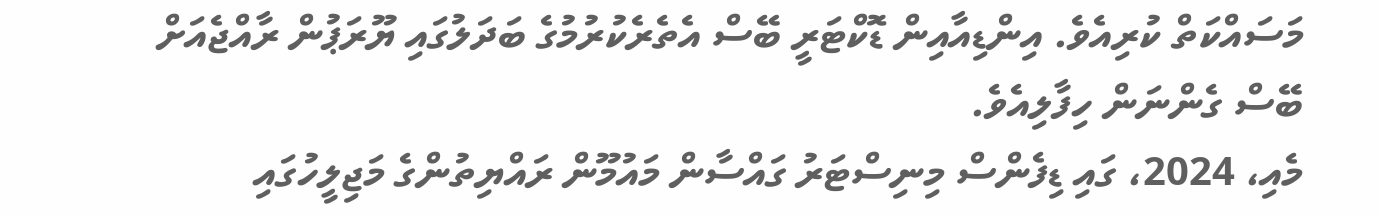މަސައްކަތް ކުރިއެވެ. އިންޑިއާއިން ޑޮކްޓަރީ ބޭސް އެތެރެކުރުމުގެ ބަދަލުގައި ޔޫރަޕުން ރާއްޖެއަށް ބޭސް ގެންނަން ހިފާލިއެވެ.
މެއި، 2024، ގައި ޑިފެންސް މިނިސްޓަރު ގައްސާން މައުމޫން ރައްޔިތުންގެ މަޖިލީހުގައި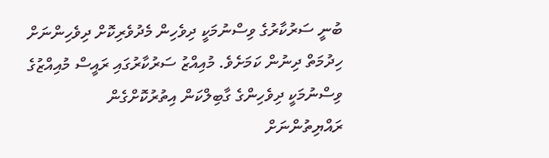ބުނީ ސަރުކާރުގެ ވިސްނުމަކީ ދިވެހިން މެދުވެރިކޮށް ދިވެހިންނަށް ހިދުމަތް ދިނުން ކަމަށެވެ. މުއިއްޒު ސަރުކާރުގައި ރައީސް މުއިއްޒުގެ ވިސްނުމަކީ ދިވެހިންގެ ގާބިލްކަން އިތުރުކޮށްގެން ރައްޔިތުންނަށް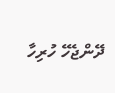ދޭންޖެހޭ ހުރިހާ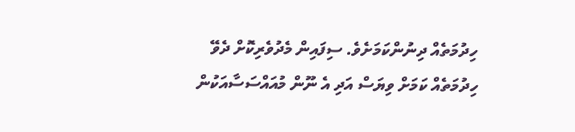ހިދުމަތެއް ދިނުންކަމަށެވެ. ސިފައިން މެދުވެރިކޮށް ދެވޭ ހިދުމަތެއް ކަމަށް ވިޔަސް އަދި އެ ނޫން މުއައްސަސާއަކުން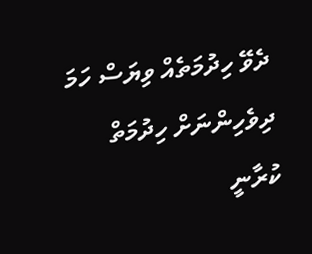ދެވޭ ހިދުމަތެއް ވިޔަސް ހަމަ ދިވެހިންނަށް ހިދުމަތް ކުރާނީ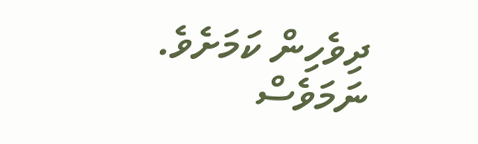ދިވެހިން ކަމަށެވެ. ނަމަވެސް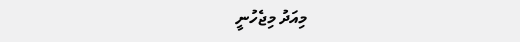މިއަދު މިޖެހުނީ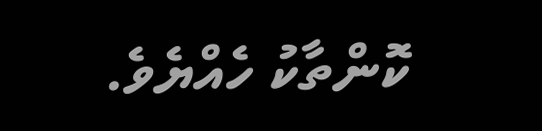ކޮންތާކު ހެއްޔެވެ.